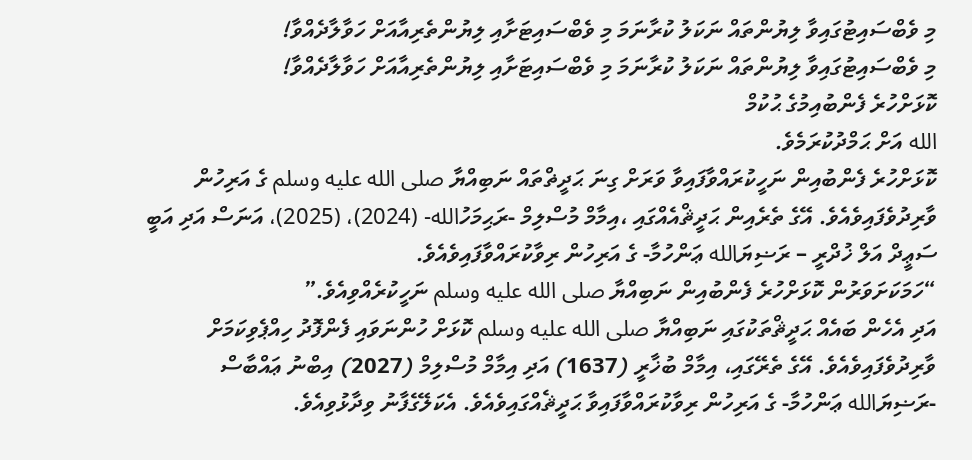މި ވެބްސައިޓުގައިވާ ލިޔުންތައް ނަކަލު ކުރާނަމަ މި ވެބްސައިޓަށާއި ލިޔުންތެރިއާއަށް ހަވާލާދެއްވާ!
މި ވެބްސައިޓުގައިވާ ލިޔުންތައް ނަކަލު ކުރާނަމަ މި ވެބްސައިޓަށާއި ލިޔުންތެރިއާއަށް ހަވާލާދެއްވާ!
ކޮޅަށްހުރެ ފެންބުއިމުގެ ޙުކުމް
الله އަށް ޙަމްދުކުރަމެވެ.
ކޮޅަށްހުރެ ފެންބުއިން ނަހީކުރައްވާފައިވާ ވަރަށް ގިނަ ޙަދީޡްތައް ނަބިއްޔާ صلى الله عليه وسلم ގެ އަރިހުން ވާރިދުވެފައިވެއެވެ. އޭގެ ތެރެއިން ޙަދީޘްއެއްގައި ،އިމާމް މުސްލިމް -ރަޙިމަހުالله- (2024)، (2025)، އަނަސް އަދި އަބީ ސަޢީދް އަލް ޚުދްރީ – ރަޟިޔަالله ޢަންހުމާ- ގެ އަރިހުން ރިވާކުރައްވާފައިވެއެވެ.
“ހަމަކަށަވަރުން ކޮޅަށްހުރެ ފެންބުއިން ނަބިއްޔާ صلى الله عليه وسلم ނަހީކުރެއްވިއެވެ.”
އަދި އެހެން ބައެއް ޙަދީޘްތަކުގައި ނަބިއްޔާ صلى الله عليه وسلم ކޮޅަށް ހުންނަވައި ފެންފޮދު ހިއްޕެވިކަމަށް ވާރިދުވެފައިވެއެވެ. އޭގެ ތެރޭގައި، އިމާމް ބުޚާރީ (1637) އަދި އިމާމް މުސްލިމް (2027) އިބްނު ޢައްބާސް -ރަޟިޔަالله ޢަންހުމާ- ގެ އަރިހުން ރިވާކުރައްވާފައިވާ ޙަދީޘެއްގައިވެއެވެ. އެކަލޭގެފާނު ވިދާޅުވިއެވެ.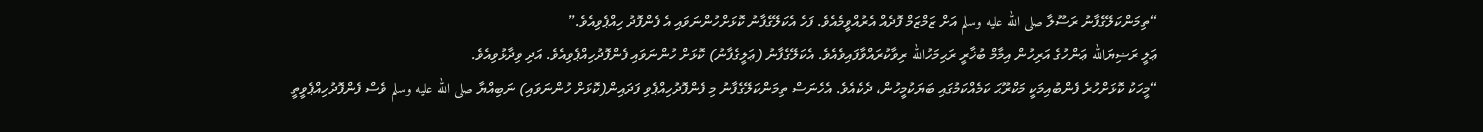“ތިމަންކަލޭގެފާނު ރަސޫލާ صلى الله عليه وسلم އަށް ޒަމްޒަމް ފޮދެއް އެރުއްވީމެއެވެ. ފަހެ އެކަލޭގެފާނު ކޮޅަށްހުންނަވައި އެ ފެންފޮދު ހިއްޕެވިއެވެ.”
ޢަލީ ރަޟިޔަالله ޢަންހުގެ އަރިހުން އިމާމް ބުޚާރީ ރަޙިމަހުالله ރިވާކުރައްވާފައިވެއެވެ. އެކަލޭގެފާނު (ޢަލީގެފާނު) ކޮޅަށް ހުންނަވައި ފެންފޮދުހިއްޕެވިއެވެ. އަދި ވިދާޅުވިއެވެ.
“މީހަކު ކޮޅަށްހުރެ ފެންބުއިމަކީ މަކްރޫޙަ ކަމެއްކަމުގައި ބަޔަކުމީހުން، ދެކެއެވެ. އެހެނަސް ތިމަންކަލޭގެފާނު މި ފެންފޮދުހިއްޕެވި ފަދައިން(ކޮޅަށް ހުންނަވައި) ނަބިއްޔާ صلى الله عليه وسلم ވެސް ފެންފޮދުހިއްޕެވީތީ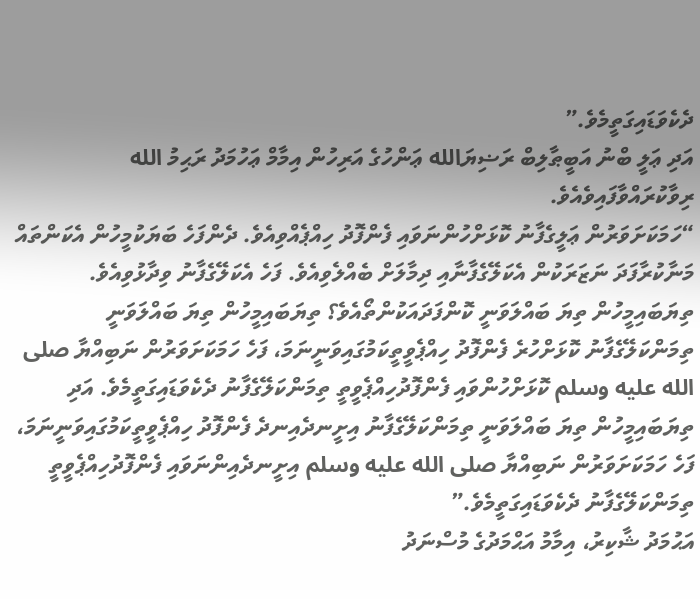ދެކެވަޑައިގަތީމެވެ.”
އަދި ޢަލީ ބްނު އަބީޠާލިބް ރަޟިޔަالله ޢަންހުގެ އަރިހުން އިމާމް ޢަހުމަދު ރަޙިމު الله ރިވާކުރައްވާފައިވެއެވެ.
“ހަމަކަށަވަރުން ޢަލީގެފާނު ކޮޅަށްހުންނަވައި ފެންފޮދު ހިއްޕެއްވިއެވެ. ދެންފަހެ ބަޔަކުމީހުން އެކަންތައް މަނާކުރާފަދަ ނަޒަރަކުން އެކަލޭގެފާނާއި ދިމާލަށް ބެއްލެވިއެވެ. ފަހެ އެކަލޭގެފާނު ވިދާޅުވިއެވެ.
ތިޔަބައިމީހުން ތިޔަ ބައްލަވަނީ ކޮންފަދައަކުންތޯއެވެ؟ ތިޔަބައިމީހުން ތިޔަ ބައްލަވަނީ ތިމަންކަލޭގެފާނު ކޮޅަށްހުރެ ފެންފޮދު ހިއްޕެވީތީކަމުގައިވަނީނަމަ، ފަހެ ހަމަކަށަވަރުން ނަބިއްޔާ صلى الله عليه وسلم ކޮޅަށްހުންވައި ފެންފޮދުހިއްޕެވީތީ ތިމަންކަލޭގެފާނު ދެކެވަޑައިގަތީމެވެ. އަދި ތިޔަބައިމީހުން ތިޔަ ބައްލަވަނީ ތިމަންކަލޭގެފާނު އިށީނދެއިނދެ ފެންފޮދު ހިއްޕެވީތީކަމުގައިވަނީނަމަ، ފަހެ ހަމަކަށަވަރުން ނަބިއްޔާ صلى الله عليه وسلم އިށީނދެއިންނަވައި ފެންފޮދުހިއްޕެވީތީ ތިމަންކަލޭގެފާނު ދެކެވަޑައިގަތީމެވެ.”
އަޙުމަދު ޝާކިރު، އިމާމު އަޙްމަދުގެ މުސްނަދު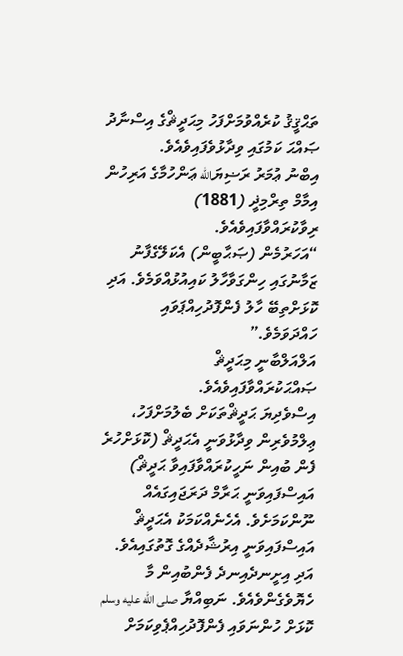ތަޙްޤީޤު ކުރެއްވުމަށްފަހު މިޙަދީޘްގެ އިސްނާދު ޞައްޙަ ކަމުގައި ވިދާޅުވެފައިވެއެވެ.
އިބްނު ޢުމަރު ރަޟިޔަالله ޢަންހުމާގެ އަރިހުން އިމާމް ތިރްމިޛީ (1881) ރިވާކުރައްވާފައިވެއެވެ.
“އަހަރުމެން (ޞަޙާބީން) އެކަލޭގެފާނު ޒަމާނުގައި ހިންގަވާހާލު ކައިއުޅުއްވަމެވެ. އަދި ކޮޅަށްތިބޭ ހާލު ފެންފޮދުހިއްޕަވައި ހައްދަވަމެވެ.”
އަލްއަލްބާނީ މިޙަދީޘް ޞައްޙަކުރައްވާފައިވެއެވެ.
އިސްވެދިޔަ ޙަދީޘްތަކަށް ބެލުމަށްފަހު، ޢިލްމުވެރިން ވިދާޅުވަނީ އެޙަދީޘް (ކޮޅަށްހުރެ ފެން ބުއިން ނަހީކުރައްވާފައިވާ ޙަދީޘް) އައިސްފައިވަނީ ޙަރާމް ދަރަޖައިގައެއް ނޫންކަމަށެވެ. އެހެނެއްކަމަކު އެޙަދީޘް އައިސްފައިވަނީ އިރުޝާދެއްގެ ގޮތުގައިއެވެ. އަދި އިށީނދެއިނދެ ފެންބުއިން މާ ހެޔޮވެގެންވެއެވެ. ނަބިއްޔާ صلى الله عليه وسلم ކޮޅަށް ހުންނަވައި ފެންފޮދުހިއްޕެވިކަމަށް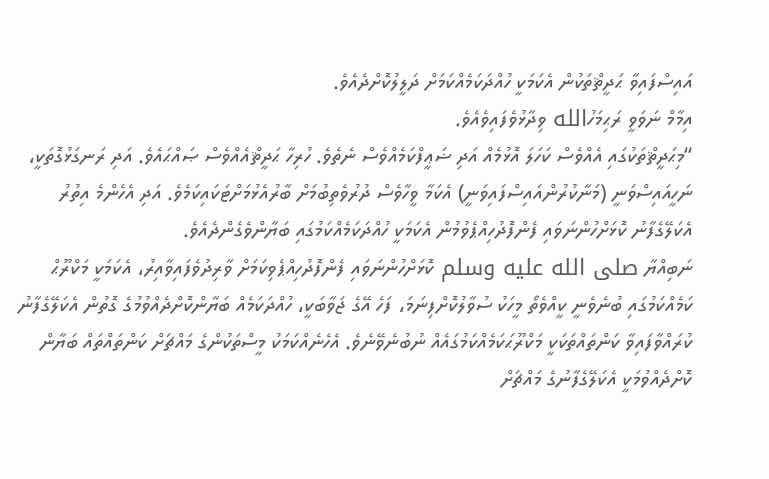އައިސްފައިވާ ޙަދީޘްތަކުން އެކަމަކީ ހުއްދަކަމެއްކަމަށް ދަލީލުކޮށްދެއެވެ.
އިމާމް ނަވަވީ ރަޙިމަހުالله ވިދާޅުވެފައިވެއެވެ.
“މިޙަދީޘްތަކުގައި އެއްވެސް ކަހަލަ އޮޅުމެއް އަދި ޟަޢީފްކަމެއްވެސް ނެތެވެ. ހުރިހާ ޙަދީޘްއެއްވެސް ޞައްޙައެވެ. އަދި ރަނގަޅުގޮތަކީ، ނަހީއައިސްވަނީ (މަނާކުރުންއައިސްފައިވަނީ) އެކަމާ ވީހާވެސް ދުރުވެތިބުމަށް ބާރުއެޅުމަށްޓަކައިކަމެވެ. އަދި އެހެންމެ އިތުރު އެކަލޭގެފާނު ކޮޅަށްހުންނަވައި ފެންފޮދުހިއްޕެވުމުން އެކަމަކީ ހުއްދަކަމެއްކަމުގައި ބަޔާންވެގެންދެއެވެ.
ނަބިއްޔާ صلى الله عليه وسلم ކޮޅަށްހުންނަވައި ފެންފޮދުހިއްޕެވިކަމަށް ވާރިދުވެފައިވާއިރު، އެކަމަކީ މަކްރޫޙް ކަމެއްކަމުގައި ބުނެވެނީ ކީއްވެތޯ މީހަކު ސުވާލުކޮށްފިނަމަ، ފަހެ އޭގެ ޖަވާބަކީ، ހުއްދަކަމެއް ބަޔާންކޮށްދެއްވުމުގެ ގޮތުން އެކަލޭގެފާނު ކުރައްވާފައިވާ ކަންތައްތަކަކީ މަކްރޫޙަކަމެއްކަމުގައެއް ނުބުނެވޭނެވެ. އެހެނެއްކަމަކު މީސްތަކުންގެ މައްޗަށް ކަންތައްތައް ބަޔާން ކޮށްދެއްވުމަކީ އެކަލޭގެފާނުގެ މައްޗަށް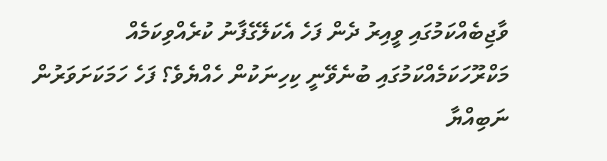ވާޖިބެއްކަމުގައި ވީއިރު ދެން ފަހެ އެކަލޭގެފާނު ކުރެއްވިކަމެއް މަކްރޫހަކަމެއްކަމުގައި ބުނެވޭނީ ކިހިނަކުން ހެއްޔެވެ؟ ފަހެ ހަމަކަށަވަރުން ނަބިއްޔާ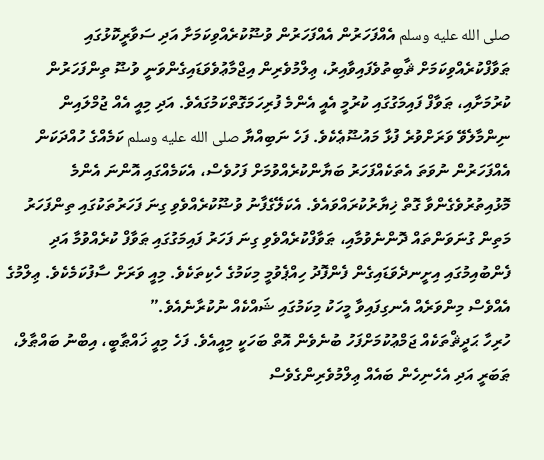صلى الله عليه وسلم އެއްފަހަރުން އެއްފަހަރުން ވުޟޫކުރެއްވިކަމަށާ އަދި ސަވާރީކޮޅުގައި ޠަވާފްކުރެއްވިކަމަށް ޘާބިތުވެފައިވާއިރު، ޢިލްމުވެރިން އިޖްމާޢުވެވަޑައިގެންވަނީ ވުޟޫ ތިންފަހަރުން ކުރުމަށާއި، ޠަވާފް ފައިމަގުގައި ކުރުމީ އެއީ އެންމެ ފުރިހަމަގޮތްކަމުގައެވެ. އަދި މިއީ އެއް ޖުމްލައިން ނިންމާލެވޭ ވަރަށްވުރެ ފުޅާ މައުޟޫޢެކެވެ. ފަހެ ނަބިއްޔާ صلى الله عليه وسلم ކަމެއްގެ ހުއްދަކަން އެއްފަހަރުން ނުވަތަ އެތަކެއްފަހަރު ބަޔާންކުރެއްވުމަށް ފަހުވެސް، އެކަމެއްގައި އޮންނަ އެންމެ މޮޅުއިތުރުވެގެންވާ ގޮތް ޚިޔާރުކުރައްވައެވެ. އެކަލޭގެފާނު ވުޟޫކުރެއްވެވި ގިނަ ފަހަރުތަކުގައި ތިންފަހަރު މަތިން ގުނަވަންތައް ދޮންނެވުމާއި، ޠަވާފްކުރެއްވެވި ގިނަ ފަހަރު ފައިމަގުގައި ޠަވާފް ކުރެއްވުމާ އަދި ފެންބުއިމުގައި އިށީނދެވަޑައިގެން ފެންފޮދު ހިއްޕެވުމީ މިކަމުގެ ހެކިތަކެވެ. މިއީ ވަރަށް ސާފުކަމެކެވެ. ޢިލްމުގެ އެއްވެސް މިންވަރެއް އެނގިފައިވާ މީހަކު މިކަމުގައި ޝައްކެއް ނުކުރާނެއެވެ.”
ހުރިހާ ޙަދީޘްތަކެއް ޖަމްޢުކުމަށްފަހު ބުނެވެން އޮތް ބަހަކީ މިއީއެވެ. ފަހެ މިއީ ޚައްޠާބީ، އިބްނު ބައްޠާލް، ޠަބަރީ އަދި އެހެނިހެން ބައެއް ޢިލްމުވެރިންގެވެސް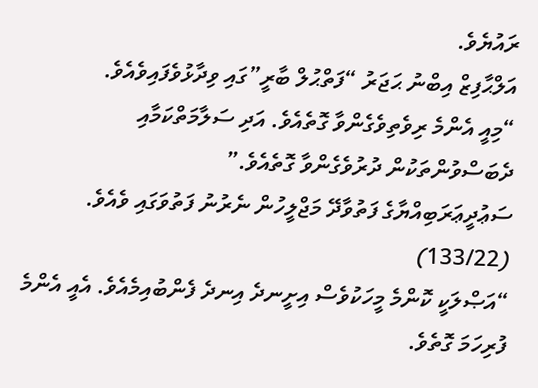ރައުޔެވެ.
އަލްޙާފިޒް އިބްނު ޙަޖަރު “ފަތްޙުލް ބާރީ”ގައި ވިދާޅުވެފައިވެއެވެ.
“މިއީ އެންމެ ރިވެތިވެގެންވާ ގޮތެއެވެ. އަދި ސަލާމަތްކަމާއި ދެބަސްވުންތަކުން ދުރުވެގެންވާ ގޮތެއެވެ.”
ސަޢުދީޢަރަބިއްޔާގެ ފަތުވާދޭ މަޖްލީހުން ނެރުނު ފަތުވަގައި ވެއެވެ. (133/22)
“އަޞްލަކީ ކޮންމެ މީހަކުވެސް އިށީނދެ އިނދެ ފެންބުއިމެއެވެ. އެއީ އެންމެ ފުރިހަމަ ގޮތެވެ.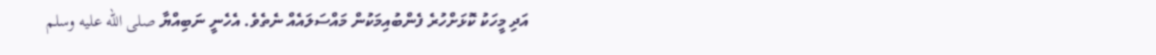އަދި މީހަކު ކޮޅަށްހުރެ ފެންބުއިމަކުން މައްސަލައެއް ނެތެވެ. އެހެނީ ނަބިއްޔާ صلى الله عليه وسلم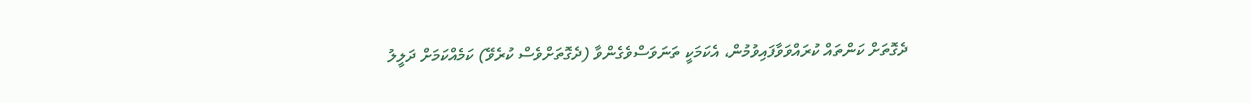ދެގޮތަށް ކަންތައް ކުރައްވަވާފައިވުމުން، އެކަމަކީ ތަނަވަސްވެގެންވާ (ދެގޮތަށްވެސް ކުރެވޭ) ކަމެއްކަމަށް ދަލީލު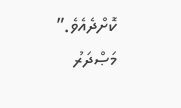ކޮށްދެއެވެ.”
މަޞްދަރު